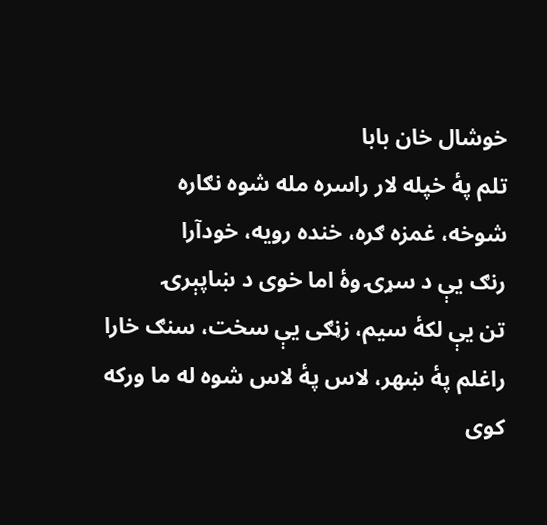خوشال خان بابا
تلم پهٔ خپله لار راسره مله شوه نګاره
شوخه، غمزه ګره، خنده رویه، خودآرا
رنګ یې د سړۍ وهٔ اما خوی د ښاپېرۍ
تن یې لکهٔ سیم، زڼګی یې سخت، سنګ خارا
راغلم پهٔ ښهر، لاس پهٔ لاس شوه له ما ورکه
کوی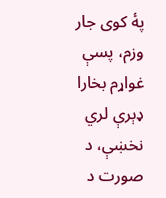پهٔ کوی جار وزم، پسې غواړم بخارا
ډېرې لري نخښې، د صورت د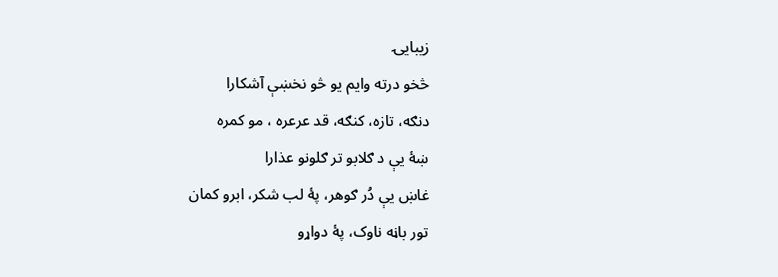زیبایۍ
څخو درته وایم یو څو نخښې آشکارا
دنګه، تازه، کنګه، قد عرعره ، مو کمره
ښهٔ یې د ګلابو تر ګلونو عذارا
غاښ یې دُر ګوهر، پهٔ لب شکر، ابرو کمان
تور باڼه ناوک، پهٔ دواړو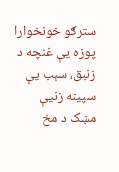سترګو خونخوارا
پوزه یې غنچه د زنبق، سېب یې سپینه زنیې
مښک د مخ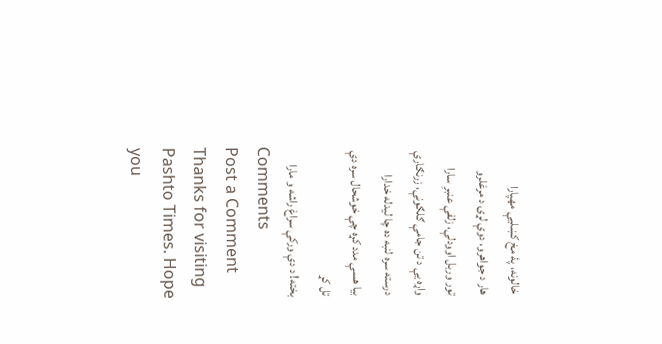خالونه، پهٔ مخ کښلیې مهپارا
هار د جواهرو، دوې لړۍ د مرغلرو
تور وربل اوودلې، زلفې عنبرِ سارا
واړه یې د تن جامې ګلګونې، زرنګارې
درسته سره لنبه ده چا لیدله خدارا
بیا هسې مدد کړه چې خوشحال سره دې تل کړ
بخته! د دې ورکې سراغ راشه و مارا
Comments
Post a Comment
Thanks for visiting Pashto Times. Hope you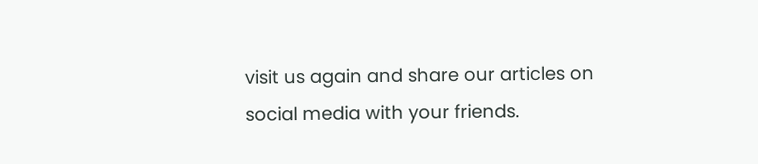visit us again and share our articles on social media with your friends.